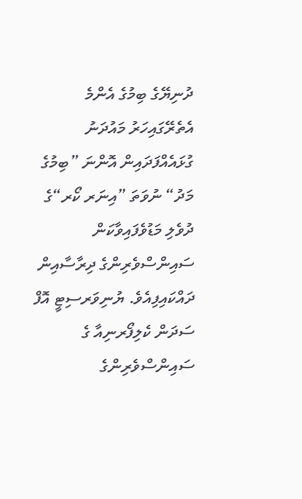ދުނިޔޭގެ ބިމުގެ އެންމެ އެތެރޭގައިހަރު މައުދަނު ގުޅައެއްފަދައިން އޮންނަ ”ބިމުގެ މަދު“ ނުވަތަ ”އިނަރ ކޯރ“ގެ ދުވެލި މަޑުވެފައިވާކަން ސައިންސްވެރިންގެ ދިރާސާއިން ދައްކައިފިއެވެ. ޔުނިވަރސިޓީ އޮފް ސަދަން ކެލިފޯރނިއާ ގެ ސައިންސްވެރިންގެ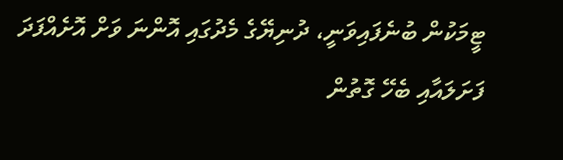ޓީމަކުން ބުނެފައިވަނީ، ދުނިޔޭގެ މެދުގައި އޮންނަ ވަށް އޮށެއްފަދަ ފަށަލައާއި ބެހޭ ގޮތުން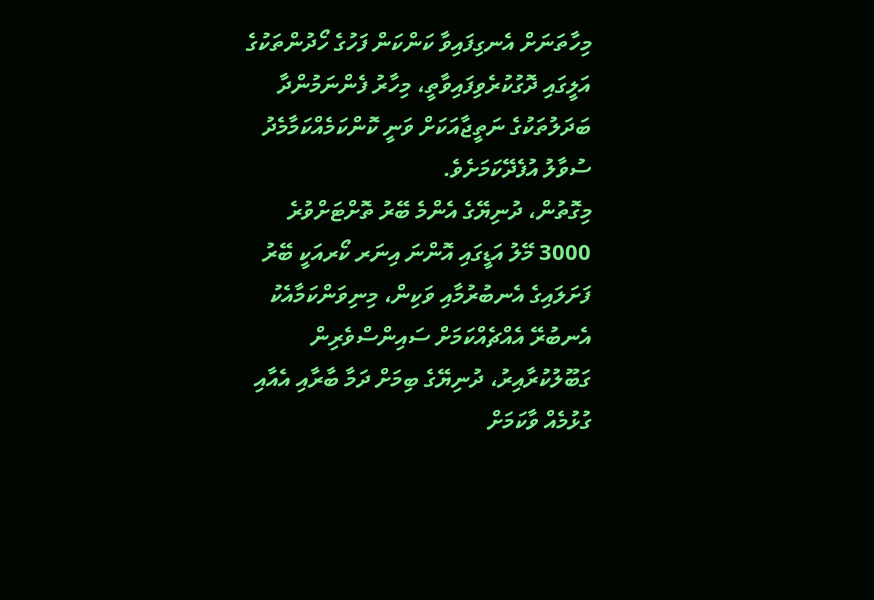މިހާތަނަށް އެނގިފައިވާ ކަންކަން ފަހުގެ ހޯދުންތަކުގެ އަލީގައި ދޮގުކުރެވިފައިވާތީ، މިހާރު ފެންނަމުންދާ ބަދަލުތަކުގެ ނަތީޖާއަކަށް ވަނީ ކޮންކަމެއްކަމާމެދު ސުވާލު އުފެދޭކަމަށެވެ.
މިގޮތުން، ދުނިޔޭގެ އެންމެ ބޭރު ތޮށްޓަށްވުރެ 3000 މޭލު އަޑީގައި އޮންނަ އިނަރ ކޯރއަކީ ބޭރު ފަށަލައިގެ އެނބުރުމާއި ވަކިން، މިނިވަންކަމާއެކު އެނބުރޭ އެއްޗެއްކަމަށް ސައިންސްވެރިން ގަބޫލުކުރާއިރު، ދުނިޔޭގެ ބިމަށް ދަމާ ބާރާއި އެއާއި ގުޅުމެއް ވާކަމަށް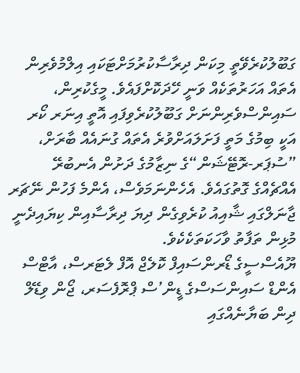ގަބޫލުކުރެވޭތީ މިކަން ދިރާސާކުރުމަށްޓަކައި އިލްމުވެރިން އެތައް އަހަރުތަކެއް ވަނީ ހޭދަކޮށްފައެވެ. މީގެކުރިން، ސައިންސްވެރިންނަށް ގަބޫލުކުރެވިފައި އޮތީ އިނަރ ކޯރ އަކީ ބިމުގެ މަތީ ފަށަލައަށްވުރެ އެތައް ގުނައެއް ބާރަށް، ”ސުޕަރ-ރޮޓޭޝަން“ގެ ނިޒާމުގެ ދަށުން އެނބުރޭ އެއްޗެއްގެ ގޮތުގައެވެ. އެހެންނަމަވެސް، އެންމެ ފަހުން ނޭޗަރ ޖާނަލްގައި ޝާއިއު ކުރެވިގެން ދިޔަ ދިރާސާއިން ކިޔައިދެނީ މުޅިން ތަފާތު ވާހަކަތަކެކެވެ.
ޔޫއެސްސީގެ ޑޯރންސައިފް ކޮލެޖް އޮފް ލެޓަރސް، އާޓްސް އެންޑް ސައިންސަސްގެ ޑީން’ސް ޕްރޮފެސަރ، ޖޯން ވިޑޭލް ދިން ބަޔާނެއްގައި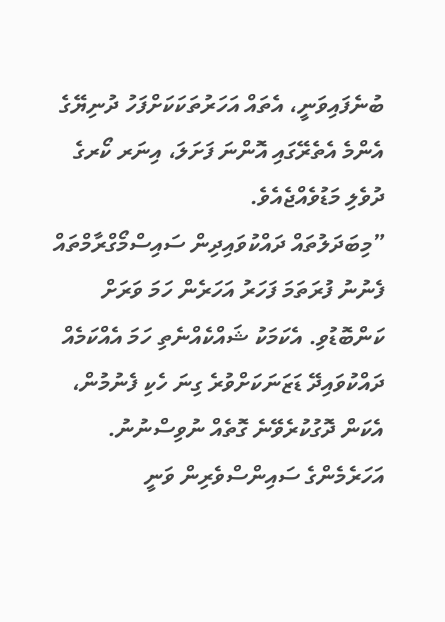ބުނެފައިވަނީ، އެތައް އަހަރުތަކަކަށްފަހު ދުނިޔޭގެ އެންމެ އެތެރޭގައި އޮންނަ ފަށަލަ، އިނަރ ކޯރގެ ދުވެލި މަޑުވެއްޖެއެވެ.
”މިބަދަލުތައް ދައްކުވައިދިން ސައިސްމޯގްރާމްތައް ފެނުނު ފުރަތަމަ ފަހަރު އަހަރެން ހަމަ ވަރަށް ކަންބޮޑުވި. އެކަމަކު ޝައްކެއްނެތި ހަމަ އެއްކަމެއް ދައްކުވައިދޭ ޑަޒަނަކަށްވުރެ ގިނަ ހެކި ފެނުމުން، އެކަން ދޮގުކުރެވޭނެ ގޮތެއް ނުވިސްނުނު. އަހަރެމެންގެ ސައިންސްވެރިން ވަނީ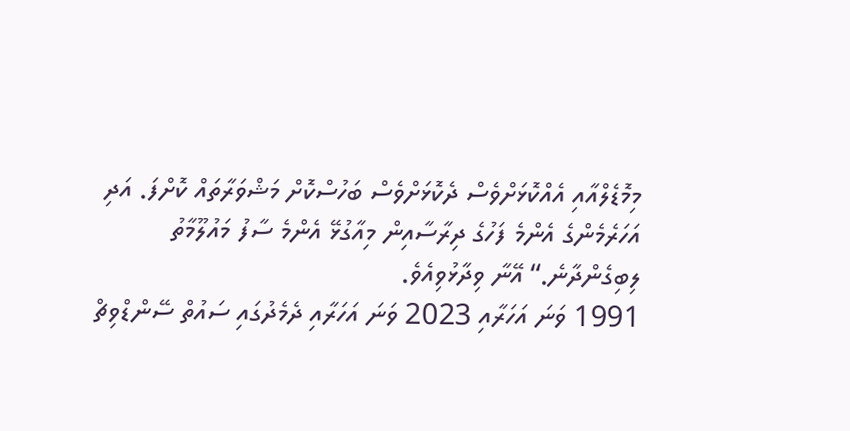މިމޮޑެލްއާއި އެއްކޮޅަށްވެސް ދެކޮޅަށްވެސް ބަހުސްކޮށް މަޝްވަރާތައް ކޮށްފަ. އަދި އަހަރެމެންގެ އެންމެ ފަހުގެ ދިރާސާއިން މިއާގުޅޭ އެންމެ ސާފު މައުލޫމާތު ލިބިގެންދާނެ.“ އޭނާ ވިދާޅުވިއެވެ.
1991 ވަނަ އަހަރާއި 2023 ވަނަ އަހަރާއި ދެމެދުގައި ސައުތް ސޭންޑްވިޗް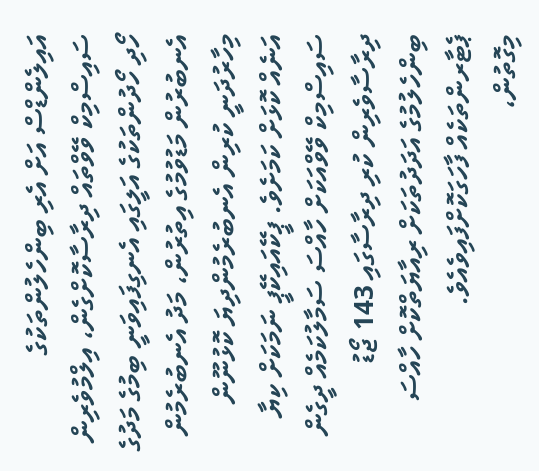އައިލެންޑްސް އަށް އެރި ބިންހެލުންތަކުގެ ސައިސްމިކް ވޭވްތައް ދިރާސާކޮށްގެން، އިލްމުވެރިން ހޯދި ހޯދުންތަކުގެ އަލީގައި އެނގިފައިވަނީ ބިމުގެ މަދުގެ އެނބުރުން މަޑުވުމުގެ އިތުރުން، މަދު އެނބުރެމުން މިހާރުދަނީ ކުރިން އެނބުރެމުންދިޔަ ކޮޅުނޫން އަނެއް ކޮޅަށް ކަމަށެވެ. ޕީކޭއައިކޭޕީ ނަމަކަށް ކިޔާ ސައިސްމިކް ވޭވްއަކަށް ހާއްސަ ސަމާލުކަމެއް ދީގެން ދިރާސާވެރިން ކުރި ދިރާސާގައި 143 ޖޯޑު ބިންހެލުމުގެ އަދަދުތަކަށް ރިއާޔަތްކޮށް ހާއްސަ ޕެޓާރންތަކެއް ފާހަގަކޮށްފައިވެއެވެ.
މިގޮތުން،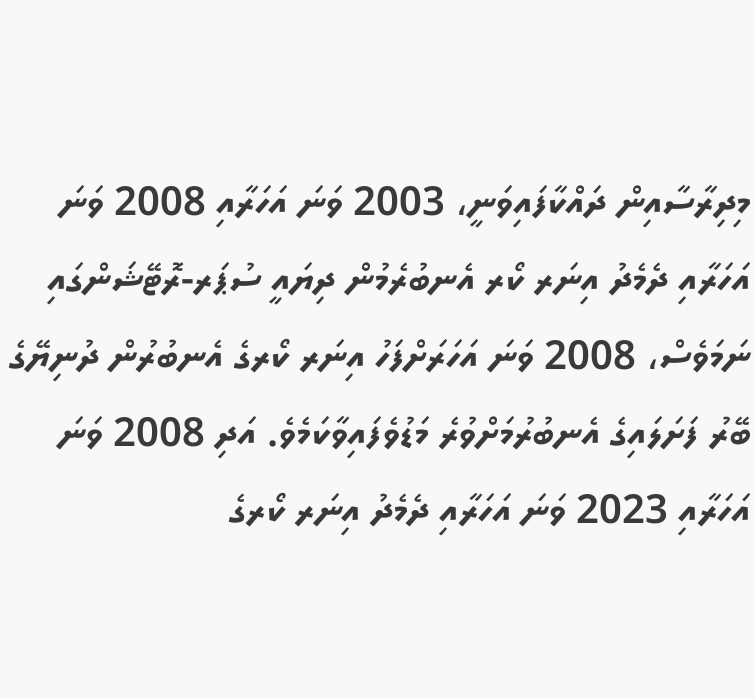މިދިރާސާއިން ދައްކާފައިވަނީ، 2003 ވަނަ އަހަރާއި 2008 ވަނަ އަހަރާއި ދެމެދު އިނަރ ކޯރ އެނބުރެމުން ދިޔައީ ސުޕަރ-ރޮޓޭޝަންގައި ނަމަވެސް، 2008 ވަނަ އަހަރަށްފަހު އިނަރ ކޯރގެ އެނބުރުން ދުނިޔޭގެ ބޭރު ފަށަލައިގެ އެނބުރުމަށްވުރެ މަޑުވެފައިވާކަމެވެ. އަދި 2008 ވަނަ އަހަރާއި 2023 ވަނަ އަހަރާއި ދެމެދު އިނަރ ކޯރގެ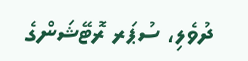ދުވެލި، ސުޕަރ ރޮޓޭޝަންގެ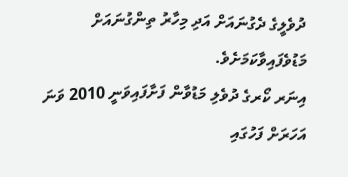ދުވެލީގެ ދެގުނައަށް އަދި މިހާރު ތިންގުނައަށް މަޑުވެފައިވާކަމަށެވެ.
އިނަރ ކޯރގެ ދުވެލި މަޑުވާން ފަށާފައިވަނީ 2010 ވަނަ އަހަރަށް ފަހުގައި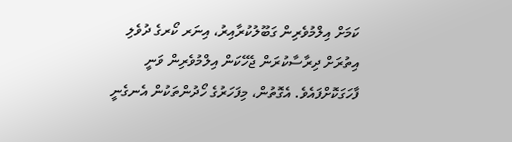ކަމަށް އިލްމުވެރިން ގަބޫލުކުރާއިރު، އިނަރ ކޯރގެ ދުވެލި އިތުރަށް ދިރާސާކުރަން ޖެހޭކަން އިލްމުވެރިން ވަނީ ފާހަގަކޮށްފައެވެ. އެގޮތުން، މިފަހަރުގެ ހޯދުންތަކުން އެނގެނީ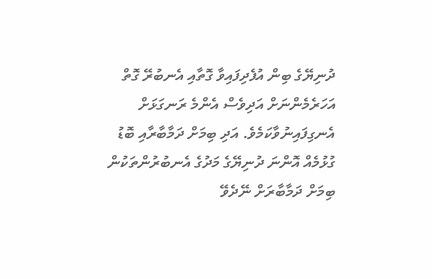ދުނިޔޭގެ ބިން އުފެދިފައިވާ ގޮތާއި އެނބުރޭ ގޮތް އަހަރެމެންނަށް އަދިވެސް އެންމެ ރަނގަޅަށް އެނގިފައިނުވާކަމެވެ. އަދި ބިމަށް ދަމާބާރާއި ބޮޑު ގުޅުމެއް އޮންނަ ދުނިޔޭގެ މަދުގެ އެނބުރުންތަކުން ބިމަށް ދަމާބާރަށް ނޭދެވޭ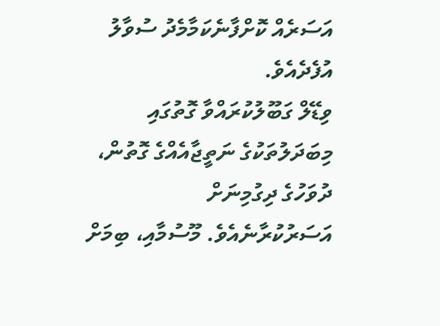އަސަރެއް ކޮށްފާނެކަމާމެދު ސުވާލު އުފެދެއެވެ.
ވިޑޭލް ގަބޫލުކުރައްވާ ގޮތުގައި މިބަދަލުތަކުގެ ނަތީޖާއެއްގެ ގޮތުން، ދުވަހުގެ ދިގުމިނަށް އަސަރުކުރާނެއެވެ. މޫސުމާއި، ބިމަށް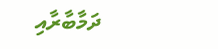ދަމާބާރާއި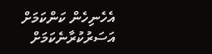އެހެނިހެން ކަންކަމަށް އަސަރުކުރާނެކަމަށް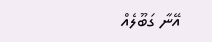އޭނާ ގަބޫލެއް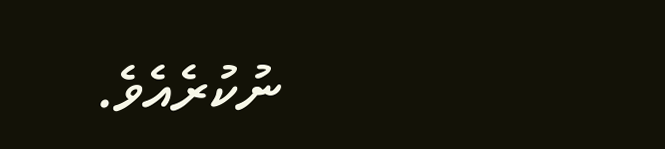ނުކުރެއެވެ.